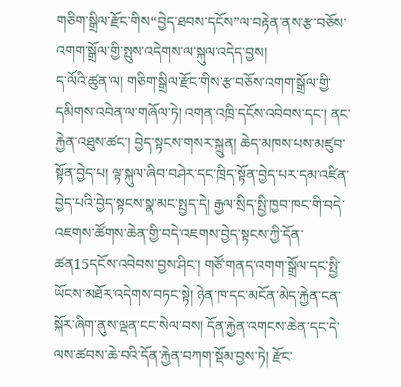གཅིག་སྒྲིལ་རྫོང་གིས“བྱེད་ཐབས་དངོས”ལ་བརྟེན་ནས་རྩ་བཅོས་འགག་སྒྲོལ་གྱི་སྤུས་འདེགས་ལ་སྐུལ་འདེད་བྱས།
ད་ལོའི་ཚུན་ལ། གཅིག་སྒྲིལ་རྫོང་གིས་རྩ་བཅོས་འགག་སྒྲོལ་གྱི་དམིགས་འབེན་ལ་གཞོལ་ཏེ། འགན་འཁྲི་དངོས་འབེབས་དང་། ནང་རྐྱེན་འཐུས་ཚང་། བྱེད་སྟངས་གསར་སྐྲུན། ཆེད་མཁས་པས་མཛུབ་སྟོན་བྱེད་པ། ལྟ་སྐུལ་ཞིབ་བཤེར་དང་ཁྲིད་སྟོན་བྱེད་པར་དམ་འཛིན་བྱེད་པའི་བྱེད་སྟངས་སྣ་མང་སྤྱད་དེ། རྒྱལ་སྲིད་སྤྱི་ཁྱབ་ཁང་གི་བདེ་འཇགས་ཚོགས་ཆེན་གྱི་བདེ་འཇགས་བྱེད་སྟངས་ཀྱི་དོན་ཚན15དངོས་འབེབས་བྱས་ཤིང་། གཙོ་གནད་འགག་སྒྲོལ་དང་སྤྱི་ཡོངས་མཐོར་འདེགས་བཏང་སྟེ། ཉེན་ཁ་དང་མངོན་མེད་རྐྱེན་ངན་སྐོར་ཞིག་ནུས་ལྡན་ངང་སེལ་བས། དོན་རྐྱེན་འགངས་ཆེན་དང་དེ་ལས་ཚབས་ཆེ་བའི་དོན་རྐྱེན་བཀག་སྡོམ་བྱས་ཏེ། རྫོང་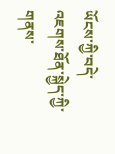ཡོངས་ཀྱི་བདེ་འཇགས་ཐོན་སྐྱེད་ཀྱི་གནས་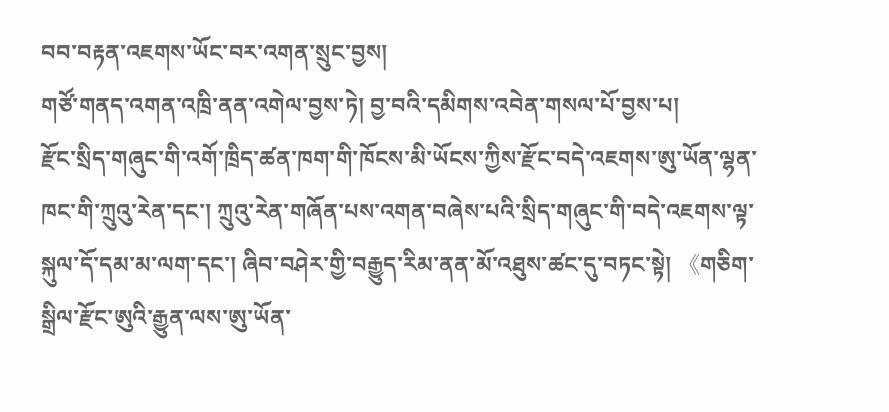བབ་བརྟན་འཇགས་ཡོང་བར་འགན་སྲུང་བྱས།
གཙོ་གནད་འགན་འཁྲི་ནན་འགེལ་བྱས་ཏེ། བྱ་བའི་དམིགས་འབེན་གསལ་པོ་བྱས་པ།
རྫོང་སྲིད་གཞུང་གི་འགོ་ཁྲིད་ཚན་ཁག་གི་ཁོངས་མི་ཡོངས་ཀྱིས་རྫོང་བདེ་འཇགས་ཨུ་ཡོན་ལྷན་ཁང་གི་ཀྲུའུ་རེན་དང་། ཀྲུའུ་རེན་གཞོན་པས་འགན་བཞེས་པའི་སྲིད་གཞུང་གི་བདེ་འཇགས་ལྟ་སྐུལ་དོ་དམ་མ་ལག་དང་། ཞིབ་བཤེར་གྱི་བརྒྱུད་རིམ་ནན་མོ་འཐུས་ཚང་དུ་བཏང་སྟེ། 《གཅིག་སྒྲིལ་རྫོང་ཨུའི་རྒྱུན་ལས་ཨུ་ཡོན་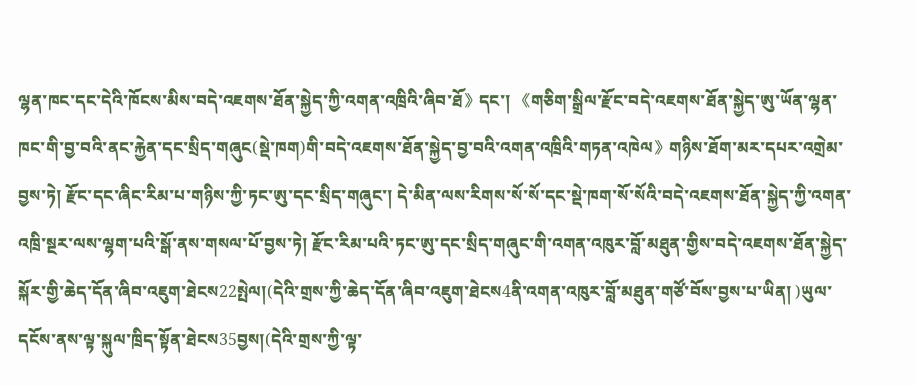ལྷན་ཁང་དང་དེའི་ཁོངས་མིས་བདེ་འཇགས་ཐོན་སྐྱེད་ཀྱི་འགན་འཁྲིའི་ཞིབ་ཐོ》དང་། 《གཅིག་སྒྲིལ་རྫོང་བདེ་འཇགས་ཐོན་སྐྱེད་ཨུ་ཡོན་ལྷན་ཁང་གི་བྱ་བའི་ནང་རྐྱེན་དང་སྲིད་གཞུང(སྡེ་ཁག)གི་བདེ་འཇགས་ཐོན་སྐྱེད་བྱ་བའི་འགན་འཁྲིའི་གཏན་འཁེལ》གཉིས་ཐོག་མར་དཔར་འགྲེམ་བྱས་ཏེ། རྫོང་དང་ཞིང་རིམ་པ་གཉིས་ཀྱི་ཏང་ཨུ་དང་སྲིད་གཞུང་། དེ་མིན་ལས་རིགས་སོ་སོ་དང་སྡེ་ཁག་སོ་སོའི་བདེ་འཇགས་ཐོན་སྐྱེད་ཀྱི་འགན་འཁྲི་སྔར་ལས་ལྷག་པའི་སྒོ་ནས་གསལ་པོ་བྱས་ཏེ། རྫོང་རིམ་པའི་ཏང་ཨུ་དང་སྲིད་གཞུང་གི་འགན་འཁུར་བློ་མཐུན་གྱིས་བདེ་འཇགས་ཐོན་སྐྱེད་སྐོར་གྱི་ཆེད་དོན་ཞིབ་འཇུག་ཐེངས22སྤེལ།(དེའི་གྲས་ཀྱི་ཆེད་དོན་ཞིབ་འཇུག་ཐེངས4ནི་འགན་འཁུར་བློ་མཐུན་གཙོ་བོས་བྱས་པ་ཡིན། )ཡུལ་དངོས་ནས་ལྟ་སྐུལ་ཁྲིད་སྟོན་ཐེངས35བྱས།(དེའི་གྲས་ཀྱི་ལྟ་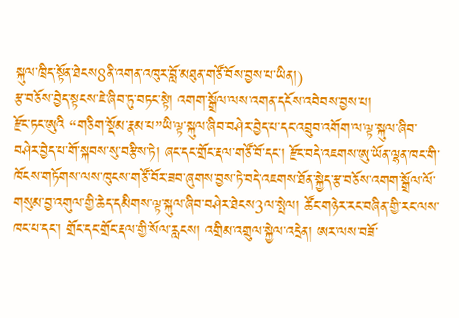སྐུལ་ཁྲིད་སྟོན་ཐེངས8ནི་འགན་འཁུར་བློ་མཐུན་གཙོ་བོས་བྱས་པ་ཡིན།)
རྩ་བཅོས་བྱེད་སྟངས་ཇེ་ཞིབ་ཏུ་བཏང་སྟེ། འགག་སྒྲོལ་ལས་འགན་དངོས་འབེབས་བྱས་པ།
རྫོང་ཏང་ཨུའི “གཅིག་སྡོམ་རྣམ་པ”ཡི་ལྟ་སྐུལ་ཞིབ་བཤེར་བྱེད་པ་དང་འབྲུབ་འགོག་ལ་ལྟ་སྐུལ་ཞིབ་བཤེར་བྱེད་པ་གོ་སྐབས་སུ་བརྩིས་ཏེ། ཞང་དང་གྲོང་རྡལ་གཙོ་བོ་དང་། རྫོང་བདེ་འཇགས་ཨུ་ཡོན་ལྷན་ཁང་གི་ཁོངས་གཏོགས་ལས་ཁུངས་གཙོ་བོར་ཟབ་ཞུགས་བྱས་ཏེ་བདེ་འཇགས་ཐོན་སྐྱེད་རྩ་བཅོས་འགག་སྒྲོལ་ལོ་གསུམ་བྱ་འགུལ་གྱི་ཆེད་དམིགས་ལྟ་སྐུལ་ཞིབ་བཤེར་ཐེངས3ལ་སྤེལ། ཚོང་གཉེར་རང་བཞིན་གྱི་རང་ལས་ཁང་པ་དང་། གྲོང་དང་གྲོང་རྡལ་གྱི་སོལ་རླངས། འགྲིམ་འགྲུལ་སྐྱེལ་འདྲེན། ཨར་ལས་བཟོ་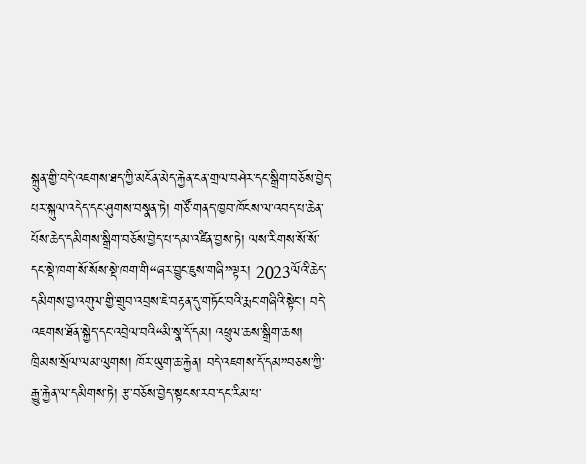སྐྲུན་གྱི་བདེ་འཇགས་ཐད་ཀྱི་མངོན་མེད་རྐྱེན་ངན་གྲལ་བཤེར་དང་སྒྲིག་བཅོས་བྱེད་པར་སྐུལ་འདེད་དང་ཤུགས་བསྣན་ཏེ། གཙོ་གནད་ཁྱབ་ཁོངས་ལ་འབད་པ་ཆེན་པོས་ཆེད་དམིགས་སྒྲིག་བཅོས་བྱེད་པ་དམ་འཛིན་བྱས་ཏེ། ལས་རིགས་སོ་སོ་དང་སྡེ་ཁག་སོ་སོས་སྡེ་ཁག་གི“ཞར་བྱུང་ཇུས་གཞི”ལྟར། 2023ལོའི་ཆེད་དམིགས་བྱ་འགུལ་གྱི་གྲུབ་འབྲས་ཇེ་བརྟན་དུ་གཏོང་བའི་རྨང་གཞིའི་སྟེང་། བདེ་འཇགས་ཐོན་སྐྱེད་དང་འབྲེལ་བའི“མི་སྣ་དོ་དམ། འཕྲུལ་ཆས་སྒྲིག་ཆས། ཁྲིམས་སྲོལ་ལམ་ལུགས། ཁོར་ཡུག་ཆ་རྐྱེན། བདེ་འཇགས་དོ་དམ”བཅས་ཀྱི་རྒྱུ་རྐྱེན་ལ་དམིགས་ཏེ། རྩ་བཅོས་བྱེད་སྟངས་རབ་དང་རིམ་པ་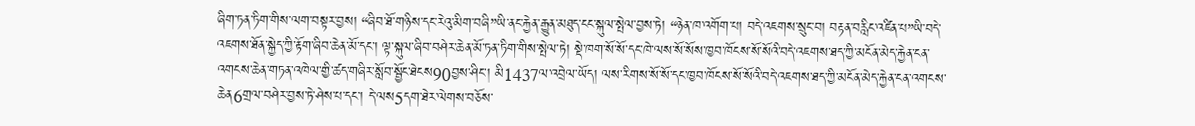ཞིག་ཏན་ཏིག་གིས་ལག་བསྟར་བྱས། “ཞིབ་ཐོ་གཉིས་དང་རེའུ་མིག་བཞི”ཡི་ནང་རྐྱེན་རྒྱུན་མཐུད་ངང་སྐུལ་སྤེལ་བྱས་ཏེ། “ཉེན་ཁ་འགོག་པ། བདེ་འཇགས་སྲུང་བ། བརྟན་བརླིང་འཛིན་པ”ཡི་བདེ་འཇགས་ཐོན་སྐྱེད་ཀྱི་རྟོག་ཞིབ་ཆེན་མོ་དང་། ལྟ་སྐུལ་ཞིབ་བཤེར་ཆེན་མོ་ཏན་ཏིག་གིས་སྤེལ་ཏེ། སྡེ་ཁག་སོ་སོ་དང་ཁེ་ལས་སོ་སོས་ཁྱབ་ཁོངས་སོ་སོའི་བདེ་འཇགས་ཐད་ཀྱི་མངོན་མེད་རྐྱེན་ངན་འགངས་ཆེན་གཏན་འཁེལ་གྱི་ཚད་གཞིར་སློབ་སྦྱོང་ཐེངས90བྱས་ཤིང་། མི1437ལ་འབྲེལ་ཡོད། ལས་རིགས་སོ་སོ་དང་ཁྱབ་ཁོངས་སོ་སོའི་བདེ་འཇགས་ཐད་ཀྱི་མངོན་མེད་རྐྱེན་ངན་འགངས་ཆེན6གྲལ་བཤེར་བྱས་ཏེ་ཤེས་པ་དང་། དེ་ལས5དག་ཐེར་ལེགས་བཅོས་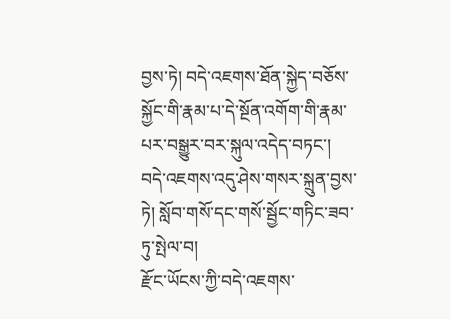བྱས་ཏེ། བདེ་འཇགས་ཐོན་སྐྱེད་བཅོས་སྐྱོང་གི་རྣམ་པ་དེ་སྔོན་འགོག་གི་རྣམ་པར་བསྒྱུར་བར་སྐུལ་འདེད་བཏང་།
བདེ་འཇགས་འདུ་ཤེས་གསར་སྐྲུན་བྱས་ཏེ། སློབ་གསོ་དང་གསོ་སྦྱོང་གཏིང་ཟབ་ཏུ་སྤེལ་བ།
རྫོང་ཡོངས་ཀྱི་བདེ་འཇགས་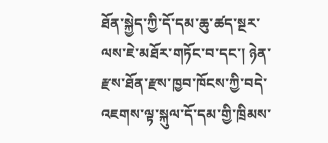ཐོན་སྐྱེད་ཀྱི་དོ་དམ་ཆུ་ཚད་སྔར་ལས་ཇེ་མཐོར་གཏོང་བ་དང་། ཉེན་རྫས་ཐོན་རྫས་ཁྱབ་ཁོངས་ཀྱི་བདེ་འཇགས་ལྟ་སྐུལ་དོ་དམ་གྱི་ཁྲིམས་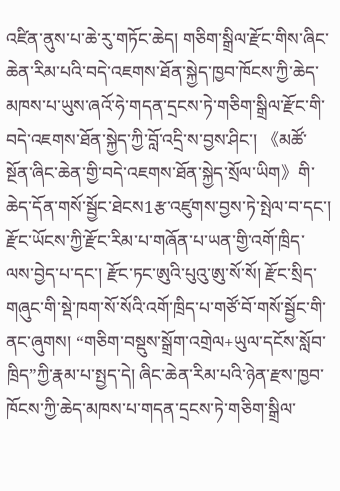འཛིན་ནུས་པ་ཆེ་རུ་གཏོང་ཆེད། གཅིག་སྒྲིལ་རྫོང་གིས་ཞིང་ཆེན་རིམ་པའི་བདེ་འཇགས་ཐོན་སྐྱེད་ཁྱབ་ཁོངས་ཀྱི་ཆེད་མཁས་པ་ཡུས་ཞའོ་ཧེ་གདན་དྲངས་ཏེ་གཅིག་སྒྲིལ་རྫོང་གི་བདེ་འཇགས་ཐོན་སྐྱེད་ཀྱི་བློ་འདྲི་ས་བྱས་ཤིང་། 《མཚོ་སྔོན་ཞིང་ཆེན་གྱི་བདེ་འཇགས་ཐོན་སྐྱེད་སྲོལ་ཡིག》གི་ཆེད་དོན་གསོ་སྦྱོང་ཐེངས1རྩ་འཛུགས་བྱས་ཏེ་སྤེལ་བ་དང་། རྫོང་ཡོངས་ཀྱི་རྫོང་རིམ་པ་གཞོན་པ་ཡན་གྱི་འགོ་ཁྲིད་ལས་བྱེད་པ་དང་། རྫོང་ཏང་ཨུའི་པུའུ་ཨུ་སོ་སོ། རྫོང་སྲིད་གཞུང་གི་སྡེ་ཁག་སོ་སོའི་འགོ་ཁྲིད་པ་གཙོ་བོ་གསོ་སྦྱོང་གི་ནང་ཞུགས། “གཅིག་བསྡུས་སྒྲོག་འགྲེལ+ཡུལ་དངོས་སློབ་ཁྲིད”ཀྱི་རྣམ་པ་སྤྱད་དེ། ཞིང་ཆེན་རིམ་པའི་ཉེན་རྫས་ཁྱབ་ཁོངས་ཀྱི་ཆེད་མཁས་པ་གདན་དྲངས་ཏེ་གཅིག་སྒྲིལ་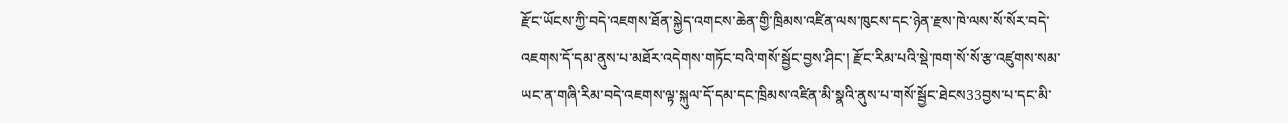རྫོང་ཡོངས་ཀྱི་བདེ་འཇགས་ཐོན་སྐྱེད་འགངས་ཆེན་གྱི་ཁྲིམས་འཛིན་ལས་ཁུངས་དང་ཉེན་རྫས་ཁེ་ལས་སོ་སོར་བདེ་འཇགས་དོ་དམ་ནུས་པ་མཐོར་འདེགས་གཏོང་བའི་གསོ་སྦྱོང་བྱས་ཤིང་། རྫོང་རིམ་པའི་སྡེ་ཁག་སོ་སོ་རྩ་འཛུགས་སམ་ཡང་ན་གཞི་རིམ་བདེ་འཇགས་ལྟ་སྐུལ་དོ་དམ་དང་ཁྲིམས་འཛིན་མི་སྣའི་ནུས་པ་གསོ་སྦྱོང་ཐེངས33བྱས་པ་དང་མི་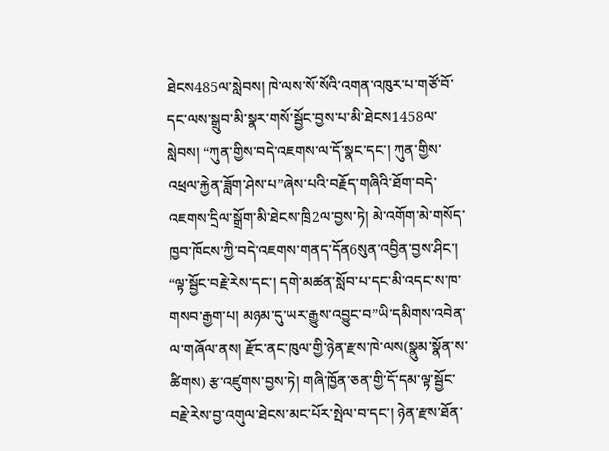ཐེངས485ལ་སླེབས། ཁེ་ལས་སོ་སོའི་འགན་འཁུར་པ་གཙོ་བོ་དང་ལས་སྒྲུབ་མི་སྣར་གསོ་སྦྱོང་བྱས་པ་མི་ཐེངས1458ལ་སླེབས། “ཀུན་གྱིས་བདེ་འཇགས་ལ་དོ་སྣང་དང་། ཀུན་གྱིས་འཕྲལ་རྐྱེན་ཟློག་ཤེས་པ”ཞེས་པའི་བརྗོད་གཞིའི་ཐོག་བདེ་འཇགས་དྲིལ་སྒྲོག་མི་ཐེངས་ཁྲི2ལ་བྱས་ཏེ། མེ་འགོག་མེ་གསོད་ཁྱབ་ཁོངས་ཀྱི་བདེ་འཇགས་གནད་དོན6སུན་འབྱིན་བྱས་ཤིང་། “ལྟ་སྦྱོང་བརྗེ་རེས་དང་། དགེ་མཚན་སློབ་པ་དང་མི་འདང་ས་ཁ་གསབ་རྒྱག་པ། མཉམ་དུ་ཡར་རྒྱུས་འབྱུང་བ”ཡི་དམིགས་འབེན་ལ་གཞོལ་ནས། རྫོང་ནང་ཁུལ་གྱི་ཉེན་རྫས་ཁེ་ལས(སྣུམ་སྣོན་ས་ཚིགས) རྩ་འཛུགས་བྱས་ཏེ། གཞི་ཁྱོན་ཅན་གྱི་དོ་དམ་ལྟ་སྦྱོང་བརྗེ་རེས་བྱ་འགུལ་ཐེངས་མང་པོར་སྤེལ་བ་དང་། ཉེན་རྫས་ཐོན་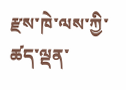རྫས་ཁེ་ལས་ཀྱི་ཚད་ལྡན་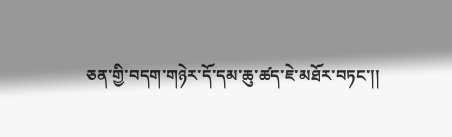ཅན་གྱི་བདག་གཉེར་དོ་དམ་ཆུ་ཚད་ཇེ་མཐོར་བཏང་།།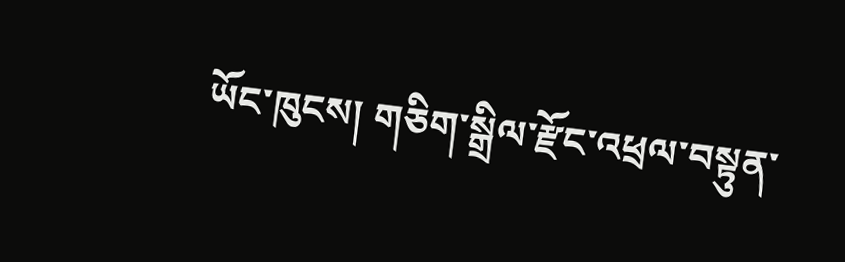ཡོང་ཁུངས། གཅིག་སྒྲིལ་རྫོང་འཕྲལ་བསྟུན་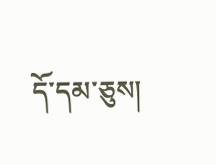དོ་དམ་ཅུས།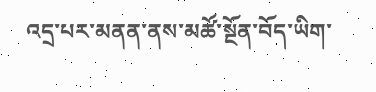འདྲ་པར་མནན་ནས་མཚོ་སྔོན་བོད་ཡིག་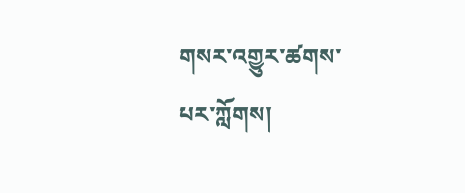གསར་འགྱུར་ཚགས་པར་ཀློགས།